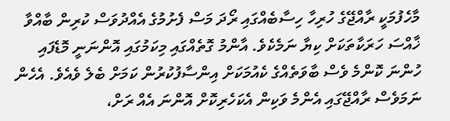މާހެފުމަކީ ރާއްޖޭގެ ހުރިހާ ހިސާބެއްގައި ރޯދަ މަސް ފެށުމުގެ އެއްދުވަސް ކުރިން ބާއްވާ ޚާއްސަ ހަރަކާތަކަށް ކިޔާ ނަމެކެވެ. އާންމު ގޮތެއްގައި މިކަމުގައި އޮންނަނީ މޮޑެފައި ހުންނަ ކޮންމެ ވެސް ބާވަތެއްގެ ކެއުމަކަށް އިންސާފުކުރުން ކަމަށް ބެލެ ވެއެވެ. އެހެން ނަމަވެސް ރާއްޖޭގައި އެންމެ ވަކިން އެކަހެރިކޮށް އޮންނަ އެއް ރަށް،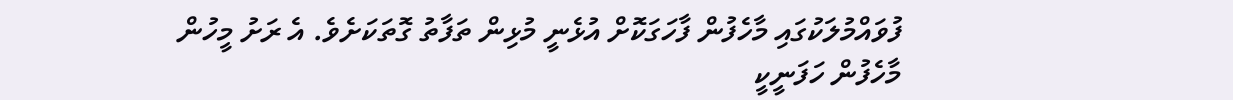ފުވައްމުލަކުގައި މާހެފުން ފާހަގަކޮށް އުޅެނީ މުޅިން ތަފާތު ގޮތަކަށެވެ. އެ ރަށު މީހުން މާހެފުން ހަފަނީކީ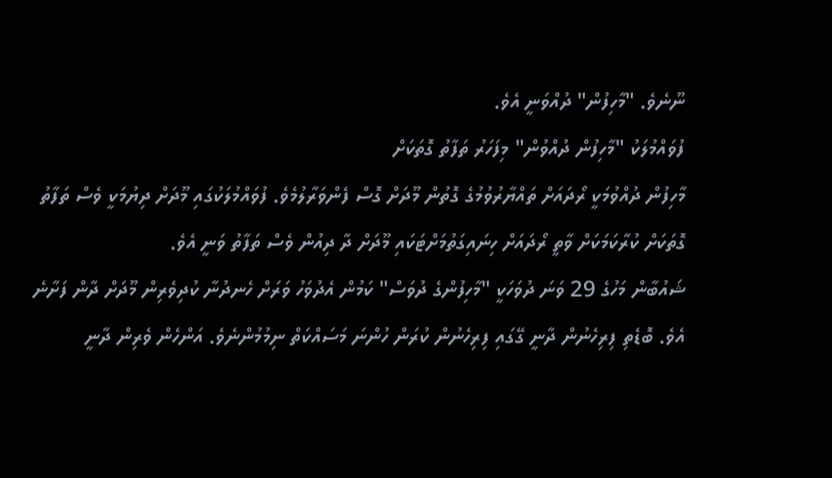ނޫނެވެ. "މާހިފުން" ދުއްވަނީ އެވެ.
ފުވައްމުލަކު "މާހިފުން ދުއްވުން" މިފަހަރު ތަފާތު ގޮތަކަށް
މާހިފުން ދުއްވުމަކީ ރޯދައަށް ތައްޔާރުވުމުގެ ގޮތުން މޫދަށް ގޮސް ފެންވަރާލުމެވެ. ފުވައްމުލަކުގައި މޫދަށް ދިޔުމަކީ ވެސް ތަފާތު ގޮތަކަށް ކުރާކަމަކަށް ވާތީ ރޯދައަށް ހިނައިގަތުމަށްޓަކައި މޫދަށް ދާ ދިއުން ވެސް ތަފާތު ވަނީ އެވެ.
ޝައުބާން މަހުގެ 29 ވަނަ ދުވަހަކީ "މާހިފުންގެ ދުވަސް" ކަމުން އެދުވަހު ވަރަށް ހެނދުނާ ކުދިވެރިން މޫދަށް ދާން ފަށާނެ އެވެ. ބޮޑެތި ފިރިހެނުން ދާނީ ގޭގައި ފިރިހެނުން ކުރަން ހުންނަ މަސައްކަތް ނިމުމުންނެވެ. އަންހެން ވެރިން ދާނީ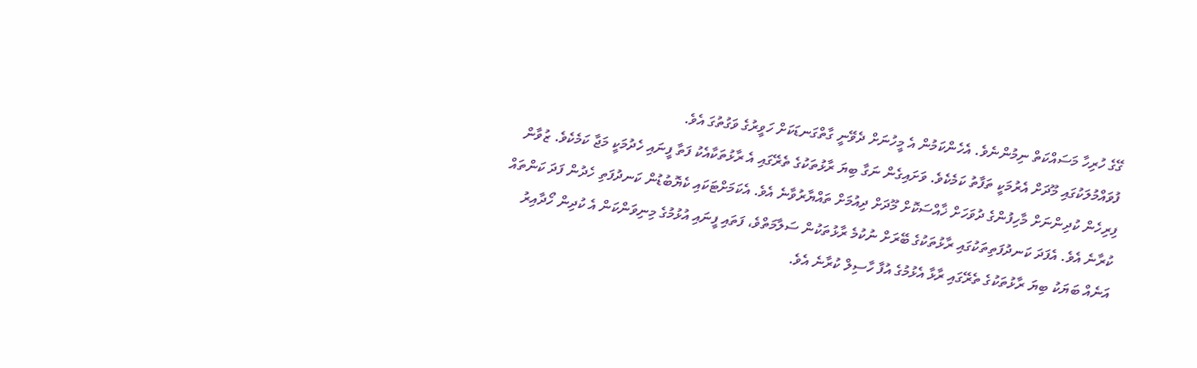ގޭގެ ހުރިހާ މަސައްކަތް ނިމުންނެވެ. އެހެންކަމުން އެ މީހުނަށް ދެވޭނީ ގާތްގަނޑަކަށް ހަވީރުގެ ވަގުތުގަ އެވެ.
ފުވައްމުލަކުގައި މޫދަށް އެރުމަކީ ތަފާތު ކަމެކެވެ. ވަށައިގެން ނަގާ ބިޔަ ރާޅުތަކުގެ ތެރޭގައި އެ ރާޅުތަކާއެކު ފަތާ ފީނައި ހެދުމަކީ މަޖާ ކަމެކެވެ. ޒުވާން ފިރިހެން ކުދިންނަށް މާހިފުންގެ ދުވަހަށް ޚާއްސަކޮށް މޫދަށް ދިއުމަށް ތައްޔާރުވާނެ އެވެ. އެކަމަށްޓަކައި ކެޔޮބުޑުން ކަނދުފަތި ހެދުން ފަދަ ކަންތައް ކުރާނެ އެވެ. އެފަދަ ކަނދުފަތިތަކުގައި ރާޅުތަކުގެ ބޭރަށް ނުކުމެ ރާޅުތަކުން ސަލާމަތްވެ، ފަތައި ފީނައި އުޅުމުގެ މިނިވަންކަން އެ ކުދިން ހޯދާއިރު އަނެއް ބަޔަކު ބިޔަ ރާޅުތަކުގެ ތެރޭގައި ރާޅާ އެޅުމުގެ އުފާ ހާސިލް ކުރާނެ އެވެ.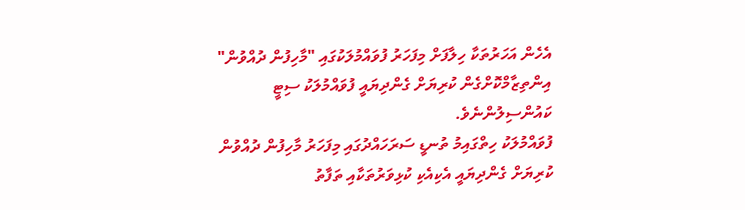އެހެން އަހަރުތަކާ ހިލާފަށް މިފަހަރު ފުވައްމުލަކުގައި "މާހިފުން ދުއްވުން" އިންތިޒާމްކޮށްގެން ކުރިޔަށް ގެންދިޔައީ ފުވައްމުލަކު ސިޓީ ކައުންސިލުންނެވެ.
ފުވައްމުލަކު ހިތްގައިމު ތުނޑީ ސަރަހައްދުގައި މިފަހަރު މާހިފުން ދުއްވުން ކުރިޔަށް ގެންދިޔައީ އެކިއެކި ކުޅިވަރުތަކާއި ތަފާތު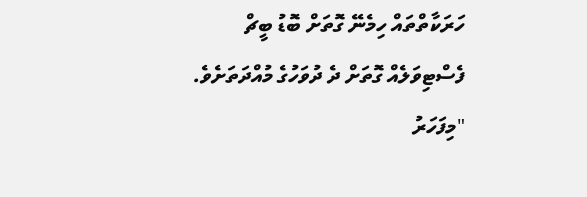ހަރަކާތްތައް ހިމެނޭ ގޮތަށް ބޮޑު ބީޗް ފެސްޓިވަލެއް ގޮތަށް ދެ ދުވަހުގެ މުއްދަތަށެވެ.
"މިފަހަރު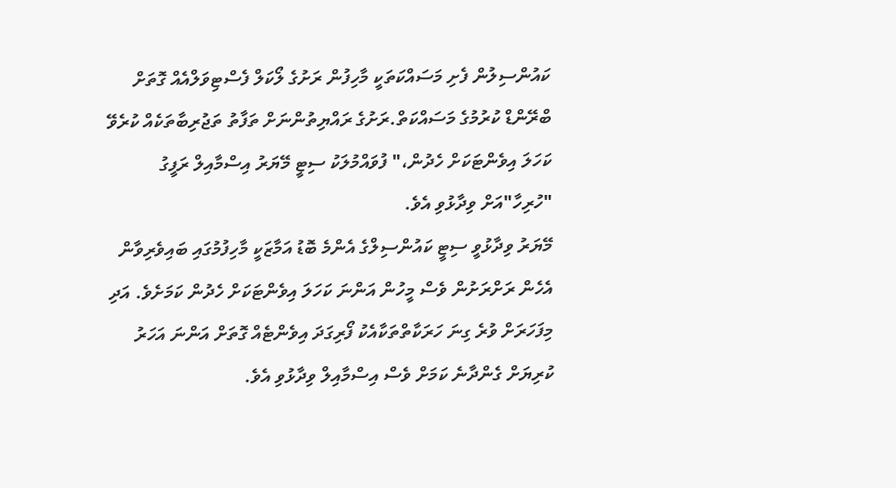ކައުންސިލުން ފެށި މަސައްކަތަކީ މާހިފުން ރަށުގެ ލޯކަލް ފެސްޓިވަލްއެއް ގޮތަށް ބްރޭންޑް ކުރުމުގެ މަސައްކަތް.ރަށުގެ ރައްޔިތުންނަށް ތަފާތު ތަޖުރިބާތަކެއް ކުރެވޭ ކަހަލަ އިވެންޓަކަށް ހެދުން،" ފުވައްމުލަކު ސިޓީ މޭޔަރު އިސްމާއިލް ރަފީގު "ހުރިހާ"އަށް ވިދާޅުވި އެވެ.
މޭޔަރު ވިދާޅުވީ ސިޓީ ކައުންސިލްގެ އެންމެ ބޮޑު އަމާޒަކީ މާހިފުމުގައި ބައިވެރިވާން އެހެން ރަށްރަށުން ވެސް މީހުން އަންނަ ކަހަލަ އިވެންޓަކަށް ހެދުން ކަމަށެވެ. އަދި މިފަހަރަށް ވުރެ ގިނަ ހަރަކާތްތަކާއެކު ފޯރިގަދަ އިވެންޓެއް ގޮތަށް އަންނަ އަހަރު ކުރިޔަށް ގެންދާނެ ކަމަށް ވެސް އިސްމާއިލް ވިދާޅުވި އެވެ.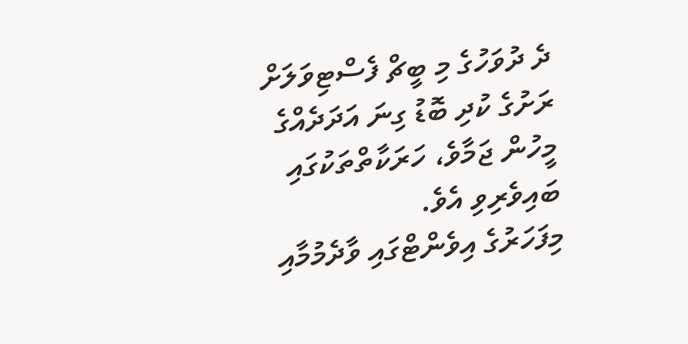ދެ ދުވަހުގެ މި ބީޗް ފެސްޓިވަލަށް ރަށުގެ ކުދި ބޮޑު ގިނަ އަދަދެއްގެ މީހުން ޖަމާވެ، ހަރަކާތްތަކުގައި ބައިވެރިވި އެވެ.
މިފަހަރުގެ އިވެންޓްގައި ވާދެމުމާއި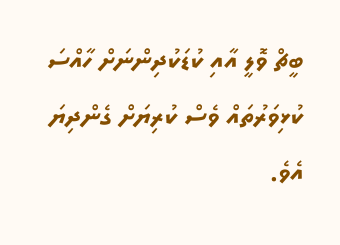ބީޗް ވޮލީ އާއި ކުޑަކުދިންނަށް ހާއްސަ ކުޅިވަރުތައް ވެސް ކުރިޔަށް ގެންދިޔަ އެވެ.